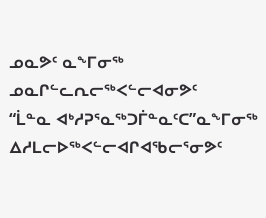ᓄᓇᕗᑦ ᓇᖕᒥᓂᖅ ᓄᓇᒋᓪᓚᕆᓕᖅᐸᓪᓕᐊᓂᕗᑦ
“ᒫᓐᓇ ᐊᒃᓱᕈᕐᓇᖅᑐᒦᓐᓇᑦᑕ”ᓇᖕᒥᓂᖅ ᐃᓱᒪᓕᐅᖅᐸᓪᓕᐊᒋᐊᖃᓕᕐᓂᕗᑦ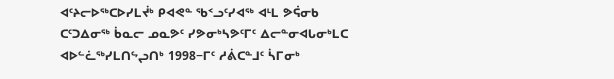ᐊᑦᔨᓕᐅᖅᑕᐅᓯᒪᔫᒃ ᑭᐊᕙᓐ ᖃᑉᓗᑦᓯᐊᖅ ᐊᒻᒪ ᕗᕌᓂᑲ ᑕᑦᑐᐃᓂᖅ ᑳᓇᓕ ᓄᓇᕗᑦ ᓯᕗᓂᒃᓴᕗᑦᒥᑦ ᐃᓕᓐᓂᐊᒐᓂᒃᒪᑕ ᐊᐅᓪᓛᖅᓯᒪᑎᖦᖢᑎᒃ 1998−ᒥᑦ ᓱᕖᑕᓐᒧᑦ ᓵᒥᓂᒃ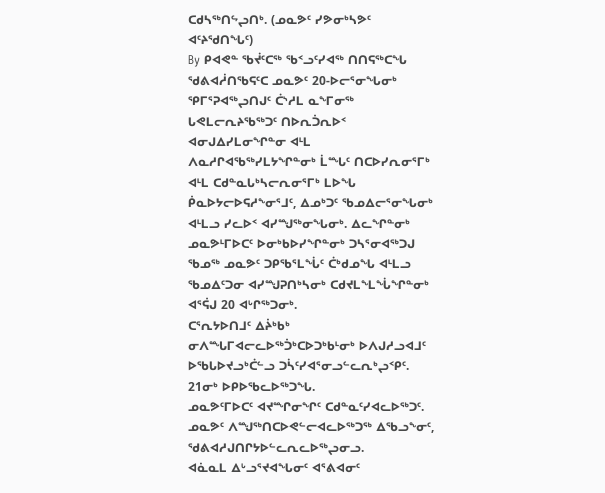ᑕᑯᓴᖅᑎᖦᖢᑎᒃ. (ᓄᓇᕗᑦ ᓯᕗᓂᒃᓴᕗᑦ ᐊᑦᔨᖁᑎᖓᑦ)
By ᑭᐊᕙᓐ ᖃᔫᑦᑕᖅ ᖃᑉᓗᑦᓯᐊᖅ ᑎᑎᕋᖅᑕᖓ
ᖁᕕᐊᓲᑎᖃᕋᑦᑕ ᓄᓇᕗᑦ 20-ᐅᓕᕐᓂᖓᓂᒃ ᕿᒥᕐᕈᐊᖅᖢᑎᒍᑦ ᑖᔅᓱᒪ ᓇᖕᒥᓂᖅ ᒐᕙᒪᓕᕆᔨᖃᖅᑐᑦ ᑎᐅᕆᑑᕆᐅᑉ ᐊᓂᒍᐃᓯᒪᓂᖏᓐᓂ ᐊᒻᒪ ᐱᓇᓱᒋᐊᖃᖅᓯᒪᔭᖏᓐᓂᒃ ᒫᙵᑦ ᑎᑕᐅᓯᕆᓂᕐᒥᒃ ᐊᒻᒪ ᑕᑯᓐᓇᒐᒃᓴᓕᕆᓂᕐᒥᒃ ᒪᐅᖓ ᑮᓇᐅᔭᓕᐅᕋᓱᖕᓂᕐᒧᑦ, ᐃᓄᒃᑐᑦ ᖃᓄᐃᓕᕐᓂᖓᓂᒃ ᐊᒻᒪᓗ ᓯᓚᐅᑉ ᐊᓯᙳᖅᓂᖓᓂᒃ. ᐃᓚᖏᓐᓂᒃ ᓄᓇᕗᒻᒥᐅᑕᑦ ᐅᓂᒃᑲᐅᓯᖏᓐᓂᒃ ᑐᓴᕐᓂᐊᖅᑐᒍ ᖃᓄᖅ ᓄᓇᕗᑦ ᑐᑭᖃᕐᒪᖔᑦ ᑖᒃᑯᓄᖓ ᐊᒻᒪᓗ ᖃᓄᐃᑦᑐᓂ ᐊᓯᙳᕈᑎᒃᓴᓂᒃ ᑕᑯᔪᒪᖕᒪᖔᖏᓐᓂᒃ ᐊᕐᕌᒍ 20 ᐊᒡᒋᖅᑐᓂᒃ.
ᑕᕐᕆᔭᐅᑎᒧᑦ ᐃᔩᒃᑲᒃ ᓂᐱᙵᒥᐊᓕᓚᐅᖅᑑᒃᑕᐅᑐᒃᑲᒻᓂᒃ ᐅᐱᒍᓱᓗᐊᒧᑦ ᐅᖃᒐᐅᔪᓗᒃᑖᓪᓗ ᑐᓵᑦᓯᐊᕐᓂᓗᓪᓚᕆᒃᖢᑉᑭᑦ. 21ᓂᒃ ᐅᑭᐅᖃᓚᐅᖅᑐᖓ.
ᓄᓇᕗᑦᒥᐅᑕᑦ ᐊᔪᙱᓂᖏᑦ ᑕᑯᓐᓇᑦᓯᐊᓚᐅᖅᑐᑦ. ᓄᓇᕗᑦ ᐱᙳᖅᑎᑕᐅᕙᓪᓕᐊᓚᐅᖅᑐᖅ ᐃᖃᓗᖕᓂᑦ, ᖁᕕᐊᓱᒍᑎᒋᔭᐅᓪᓚᕆᓚᐅᖅᖢᓂᓗ.
ᐊᓈᓇᒪ ᐃᒡᓗᕐᔪᐊᖓᓂᑦ ᐊᕐᕕᐊᓂᑦ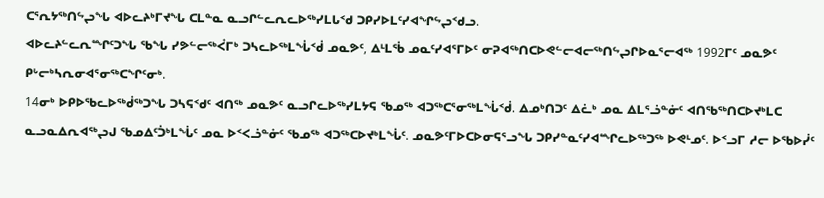ᑕᕐᕆᔭᖅᑎᖦᖢᖓ ᐊᐅᓚᔨᒃᒥᔪᖓ ᑕᒪᓐᓇ ᓇᓗᒋᓪᓚᕆᓚᐅᖅᓯᒪᒐᑉᑯ ᑐᑭᓯᐅᒪᑦᓯᐊᖏᖦᖢᑉᑯᓗ.
ᐊᐅᓚᔨᓪᓚᕆᙱᑦᑐᖓ ᖃᖓ ᓯᕗᓪᓕᖅᐹᒥᒃ ᑐᓴᓚᐅᖅᒪᖔᑉᑰ ᓄᓇᕗᑦ, ᐃᒻᒪᖄ ᓄᓇᑦᓯᐊᕐᒥᐅᑦ ᓂᕈᐊᖅᑎᑕᐅᕙᓪᓕᐊᓕᖅᑎᖦᖢᒋᐅᓇᕐᓕᐊᖅ 1992ᒥᑦ ᓄᓇᕗᑦ ᑭᒡᓕᒃᓴᕆᓂᐊᕐᓂᖅᑕᖏᑦᓂᒃ.
14ᓂᒃ ᐅᑭᐅᖃᓚᐅᖅᑰᖅᑐᖓ ᑐᓴᕋᑉᑯᑦ ᐊᑎᖅ ᓄᓇᕗᑦ ᓇᓗᒋᓚᐅᖅᓯᒪᔭᕋ ᖃᓄᖅ ᐊᑐᖅᑕᕐᓂᖅᒪᖔᑉᑰ. ᐃᓄᒃᑎᑐᑦ ᐃᓛᒃ ᓄᓇ ᐃᒪᕐᓘᓐᓃᑦ ᐊᑎᖃᖅᑎᑕᐅᔪᒃᒪᑕ ᓇᓗᓇᐃᕆᐊᖅᖢᒍ ᖃᓄᐃᑦᑑᒃᒪᖔᑦ ᓄᓇ ᐅᑉᐸᓘᓐᓃᑦ ᖃᓄᖅ ᐊᑐᖅᑕᐅᔪᒃᒪᖔᑦ. ᓄᓇᕗᑦᒥᐅᑕᐅᓂᕋᕐᓗᖓ ᑐᑭᓯᓐᓇᑦᓯᐊᙱᓚᐅᖅᑐᖅ ᐅᕙᒻᓄᑦ. ᐅᑉᓗᒥ ᓱᓕ ᐅᖃᐅᓰᑦ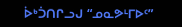ᐆᒃᑑᑎᒋᓗᒍ “ᓄᓇᕗᒻᒥᐅᑦ”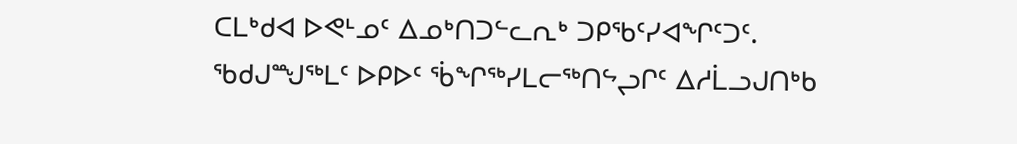ᑕᒪᒃᑯᐊ ᐅᕙᒻᓄᑦ ᐃᓄᒃᑎᑐᓪᓚᕆᒃ ᑐᑭᖃᑦᓯᐊᖏᑦᑐᑦ.
ᖃᑯᒍᙳᖅᒪᑦ ᐅᑭᐅᑦ ᖄᖏᖅᓯᒪᓕᖅᑎᖦᖢᒋᑦ ᐃᓱᒫᓗᒍᑎᒃᑲ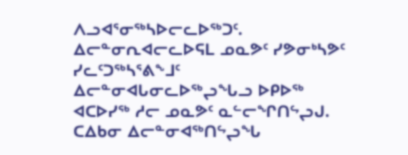ᐱᓗᐊᕐᓂᖅᓴᐅᓕᓚᐅᖅᑐᑦ. ᐃᓕᓐᓂᕆᐊᓕᓚᐅᕋᒪ ᓄᓇᕗᑦ ᓯᕗᓂᒃᓴᕗᑦ ᓯᓚᑦᑐᖅᓴᕐᕕᖕᒧᑦ ᐃᓕᓐᓂᐊᒐᓂᓚᐅᖅᖢᖓᓗ ᐅᑭᐅᖅ ᐊᑕᐅᓯᖅ ᓱᓕ ᓄᓇᕗᑦ ᓇᓪᓕᖏᑎᖦᖢᒍ. ᑕᐃᑲᓂ ᐃᓕᓐᓂᐊᖅᑎᖦᖢᖓ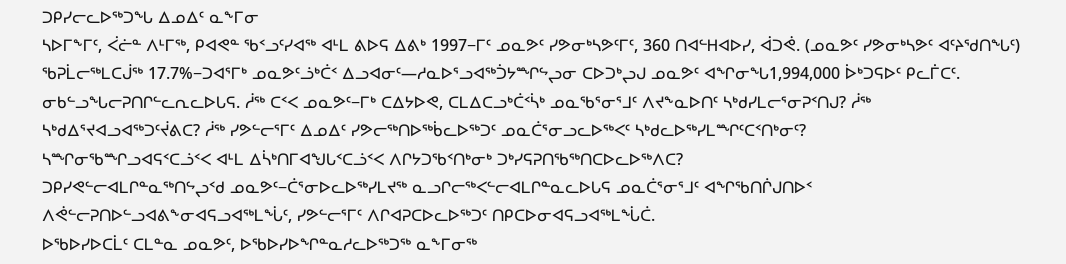ᑐᑭᓯᓕᓚᐅᖅᑐᖓ ᐃᓄᐃᑦ ᓇᖕᒥᓂ
ᓴᐅᒥᖕᒥᑦ, ᐹᓖᓐ ᐱᒻᒥᖅ, ᑭᐊᕙᓐ ᖃᑉᓗᑦᓯᐊᖅ ᐊᒻᒪ ᕕᐅᕋ ᐃᕕᒃ 1997−ᒥᑦ ᓄᓇᕗᑦ ᓯᕗᓂᒃᓴᕗᑦᒥᑦ, 360 ᑎᐊᓪᕼᐊᐅᓯ, ᐋᑐᕚ. (ᓄᓇᕗᑦ ᓯᕗᓂᒃᓴᕗᑦ ᐊᑦᔨᖁᑎᖓᑦ)
ᖃᕈᒫᓕᖅᒪᑕᒎᖅ 17.7%−ᑐᐊᕐᒥᒃ ᓄᓇᕗᑦᓘᒃᑖᑉ ᐃᓗᐊᓂᑦ—ᓱᓇᐅᕐᓗᐊᖅᑑᔭᙱᖦᖢᓂ ᑕᐅᑐᒃᖢᒍ ᓄᓇᕗᑦ ᐊᖏᓂᖓ1,994,000 ᐆᒃᑐᕋᐅᑦ ᑭᓚᒦᑕᑦ.
ᓂᑲᓪᓗᖓᓕᕈᑎᒋᓪᓚᕆᓚᐅᒐᕋ. ᓲᖅ ᑕᑉᐸ ᓄᓇᕗᑦ−ᒥᒃ ᑕᐃᔭᐅᕙ, ᑕᒪᐃᑕᓗᒃᑖᑉᓵᒃ ᓄᓇᖃᕐᓂᕐᒧᑦ ᐱᔪᖕᓇᐅᑎᑦ ᓴᒃᑯᓯᒪᓕᕐᓂᕈᑉᑎᒍ? ᓲᖅ ᓴᒃᑯᐃᕐᔪᐊᓗᐊᖅᑐᑦᔫᕕᑕ? ᓲᖅ ᓯᕗᓪᓕᕐᒥᑦ ᐃᓄᐃᑦ ᓯᕗᓕᖅᑎᐅᖅᑳᓚᐅᖅᑐᑦ ᓄᓇᑖᕐᓂᓗᓚᐅᖅᐸᑦ ᓴᒃᑯᓚᐅᖅᓯᒪᙱᑦᑕᑉᑎᒃᓂᑦ?
ᓴᙱᓂᖃᙱᓗᐊᕋᑉᑕᓘᑉᐸ ᐊᒻᒪ ᐃᓵᒃᑎᒥᐊᖑᒐᑉᑕᓘᑉᐸ ᐱᒋᔭᑐᖃᑉᑎᒃᓂᒃ ᑐᒃᓯᕋᕈᑎᖃᖅᑎᑕᐅᓚᐅᖅᐱᑕ?
ᑐᑭᓯᕙᓪᓕᐊᒪᒋᓐᓇᖅᑎᖦᖢᑉᑯ ᓄᓇᕗᑦ−ᑖᕐᓂᐅᓚᐅᖅᓯᒪᔪᖅ ᓇᓗᒋᓕᖅᐸᓪᓕᐊᒪᒋᓐᓇᓚᐅᒐᕋ ᓄᓇᑖᕐᓂᕐᒧᑦ ᐊᖏᖃᑎᒌᒍᑎᐅᑉ ᐱᕚᓪᓕᕈᑎᐅᓪᓗᐊᕕᖕᓂᐊᕋᓗᐊᖅᒪᖔᑦ, ᓯᕗᓪᓕᕐᒥᑦ ᐱᒋᐊᕈᑕᐅᓚᐅᖅᑐᑦ ᑎᑭᑕᐅᓂᐊᕋᓗᐊᖅᒪᖔᑖ.
ᐅᖃᐅᓯᐅᑕᒫᑦ ᑕᒪᓐᓇ ᓄᓇᕗᑦ, ᐅᖃᐅᓯᐅᖏᓐᓇᓱᓚᐅᖅᑐᖅ ᓇᖕᒥᓂᖅ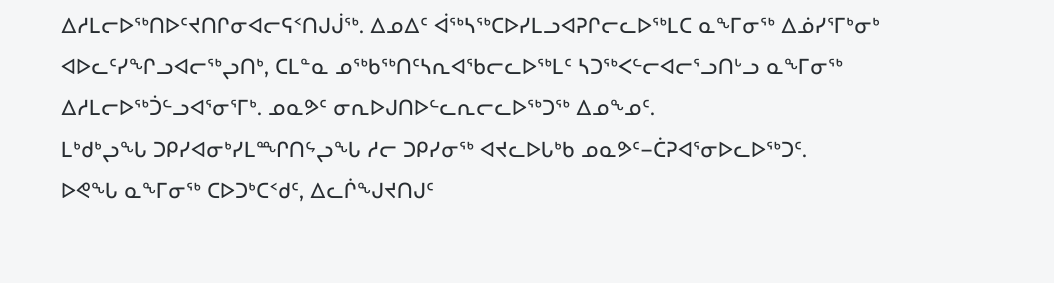ᐃᓱᒪᓕᐅᖅᑎᐅᑦᔪᑎᒋᓂᐊᓕᕋᑉᑎᒍᒎᖅ. ᐃᓄᐃᑦ ᐋᖅᓴᖅᑕᐅᓯᒪᓗᐊᕈᒋᓕᓚᐅᖅᒪᑕ ᓇᖕᒥᓂᖅ ᐃᓅᓯᕐᒥᒃᓂᒃ ᐊᐅᓚᑦᓯᖏᓗᐊᓕᖅᖢᑎᒃ, ᑕᒪᓐᓇ ᓄᖅᑲᖅᑎᑦᓴᕆᐊᖃᓕᓚᐅᖅᒪᑦ ᓴᑐᖅᐸᓪᓕᐊᓕᕐᓗᑎᒡᓗ ᓇᖕᒥᓂᖅ ᐃᓱᒪᓕᐅᖅᑑᓪᓗᐊᕐᓂᕐᒥᒃ. ᓄᓇᕗᑦ ᓂᕆᐅᒍᑎᐅᓪᓚᕆᓕᓚᐅᖅᑐᖅ ᐃᓄᖕᓄᑦ.
ᒪᒃᑯᒃᖢᖓ ᑐᑭᓯᐊᓂᒃᓯᒪᙱᑎᖦᖢᖓ ᓱᓕ ᑐᑭᓯᓂᖅ ᐊᔪᓚᐅᒐᒃᑲ ᓄᓇᕗᑦ−ᑖᕈᐊᕐᓂᐅᓚᐅᖅᑐᑦ.
ᐅᕙᖓ ᓇᖕᒥᓂᖅ ᑕᐅᑐᒃᑕᑉᑯᑦ, ᐃᓚᒌᖑᔪᑎᒍᑦ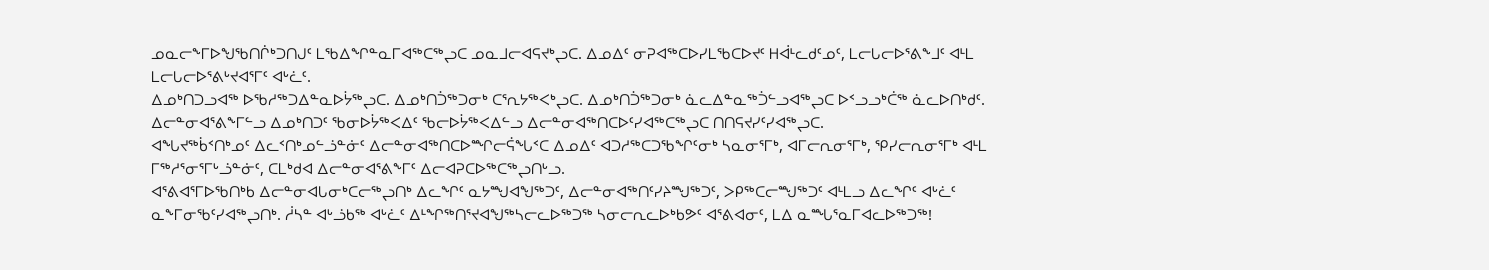ᓄᓇᓕᖕᒥᐅᖑᖃᑎᒌᒃᑐᑎᒍᑦ ᒪᖃᐃᖏᓐᓇᒥᐊᖅᑕᖅᖢᑕ ᓄᓇᒧᓕᐊᕋᔪᒃᖢᑕ. ᐃᓄᐃᑦ ᓂᕈᐊᖅᑕᐅᓯᒪᖃᑕᐅᔪᑦ ᕼᐋᒻᓚᑯᑦᓄᑦ, ᒪᓕᒐᓕᐅᕐᕕᖕᒧᑦ ᐊᒻᒪ ᒪᓕᒐᓕᐅᕐᕕᒡᔪᐊᕐᒥᑦ ᐊᒡᓛᑦ.
ᐃᓄᒃᑎᑐᓗᐊᖅ ᐅᖃᓱᖅᑐᐃᓐᓇᐅᔮᖅᖢᑕ. ᐃᓄᒃᑎᑑᖅᑐᓂᒃ ᑕᕐᕆᔭᖅᐸᒃᖢᑕ. ᐃᓄᒃᑎᑑᖅᑐᓂᒃ ᓈᓚᐃᓐᓇᖅᑑᓪᓗᐊᖅᖢᑕ ᐅᑉᓗᓗᒃᑖᖅ ᓈᓚᐅᑎᒃᑯᑦ. ᐃᓕᓐᓂᐊᕐᕕᖕᒥᓪᓗ ᐃᓄᒃᑎᑐᑦ ᖃᓂᐅᔮᖅᐸᐃᑦ ᖃᓕᐅᔮᖅᐸᐃᓪᓗ ᐃᓕᓐᓂᐊᖅᑎᑕᐅᑦᓯᐊᖅᑕᖅᖢᑕ ᑎᑎᕋᔪᓯᑦᓯᐊᖅᖢᑕ.
ᐊᖓᔪᖅᑳᑉᑎᒃᓄᑦ ᐃᓚᑉᑎᒃᓄᓪᓘᓐᓃᑦ ᐃᓕᓐᓂᐊᖅᑎᑕᐅᙱᓕᕌᖓᑉᑕ ᐃᓄᐃᑦ ᐊᑐᓱᖅᑕᑐᖃᖏᑦᓂᒃ ᓴᓇᓂᕐᒥᒃ, ᐊᒥᓕᕆᓂᕐᒥᒃ, ᕿᓯᓕᕆᓂᕐᒥᒃ ᐊᒻᒪ ᒥᖅᓱᕐᓂᕐᒥᒡᓘᓐᓃᑦ, ᑕᒪᒃᑯᐊ ᐃᓕᓐᓂᐊᕐᕕᖕᒥᑦ ᐃᓕᐊᕈᑕᐅᖅᑕᖅᖢᑎᒡᓗ.
ᐊᕐᕕᐊᕐᒥᐅᖃᑎᒃᑲ ᐃᓕᓐᓂᐊᒐᓂᒃᑕᓕᖅᖢᑎᒃ ᐃᓚᖏᑦ ᓇᔭᙳᐊᖑᖅᑐᑦ, ᐃᓕᓐᓂᐊᖅᑎᑦᓯᔨᙳᖅᑐᑦ, ᐳᑭᖅᑕᓕᙳᖅᑐᑦ ᐊᒻᒪᓗ ᐃᓚᖏᑦ ᐊᒡᓛᑦ ᓇᖕᒥᓂᖃᑦᓯᐊᖅᖢᑎᒃ. ᓲᓴᓐ ᐊᒡᓘᑲᖅ ᐊᒡᓛᑦ ᐃᒻᖏᖅᑎᕐᔪᐊᖑᖅᓴᓕᓚᐅᖅᑐᖅ ᓴᓂᓕᕆᓚᐅᒃᑲᕗᑦ ᐊᕐᕕᐊᓂᑦ, ᒪᐃ ᓇᙵᕐᓇᒥᐊᓚᐅᖅᑐᖅ!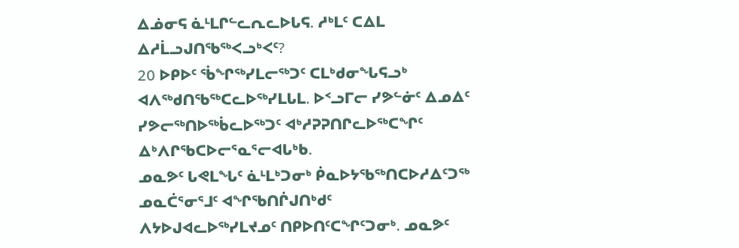ᐃᓅᓂᕋ ᓈᒻᒪᒋᓪᓚᕆᓚᐅᒐᕋ. ᓱᒃᒪᑦ ᑕᐃᒪ ᐃᓱᒫᓗᒍᑎᖃᖅᐸᓗᒃᐸᑦ?
20 ᐅᑭᐅᑦ ᖄᖏᖅᓯᒪᓕᖅᑐᑦ ᑕᒪᒃᑯᓂᖓᕋᓗᒃ ᐊᐱᖅᑯᑎᖃᖅᑕᓚᐅᖅᓯᒪᒐᒪ. ᐅᑉᓗᒥᓕ ᓯᕗᓪᓃᑦ ᐃᓄᐃᑦ ᓯᕗᓕᖅᑎᐅᖅᑳᓚᐅᖅᑐᑦ ᐊᒃᓱᕈᕈᑎᒋᓚᐅᖅᑕᖏᑦ ᐃᒃᐱᒋᖃᑕᐅᓕᕐᓇᕐᓕᐊᒐᒃᑲ.
ᓄᓇᕗᑦ ᒐᕙᒪᖓᑦ ᓈᒻᒪᒃᑐᓂᒃ ᑮᓇᐅᔭᖃᖅᑎᑕᐅᓱᐃᑦᑐᖅ ᓄᓇᑖᕐᓂᕐᒧᑦ ᐊᖏᖃᑎᒌᒍᑎᒃᑯᑦ ᐱᔭᐅᒍᐊᓚᐅᖅᓯᒪᔪᓄᑦ ᑎᑭᐅᑎᑦᑕᖏᑦᑐᓂᒃ. ᓄᓇᕗᑦ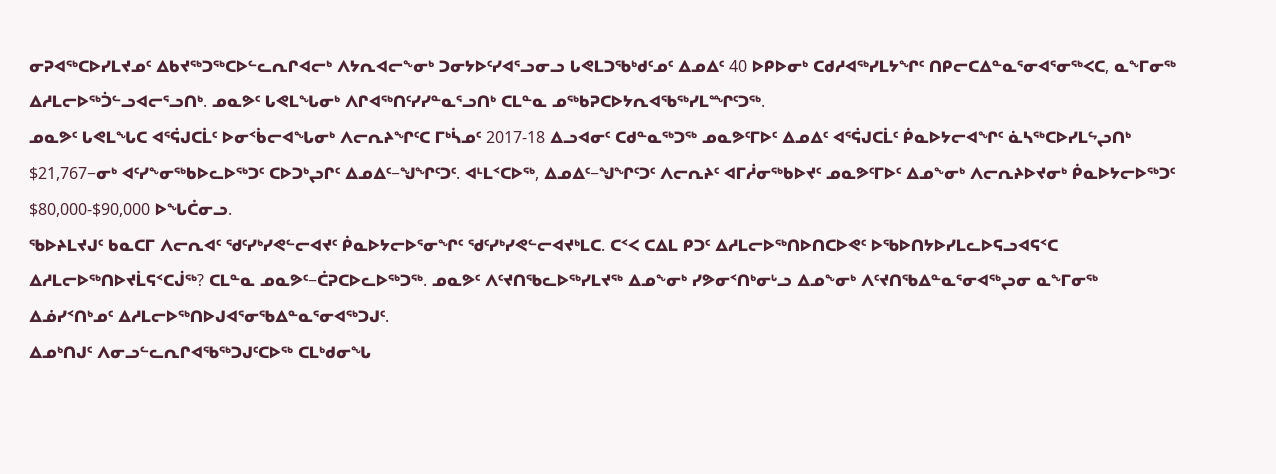ᓂᕈᐊᖅᑕᐅᓯᒪᔪᓄᑦ ᐃᑲᔪᖅᑐᖅᑕᐅᓪᓚᕆᒋᐊᓕᒃ ᐱᔭᕆᐊᓕᖕᓂᒃ ᑐᓂᔭᐅᑦᓯᐊᕐᓗᓂᓗ ᒐᕙᒪᑐᖃᒃᑯᑦᓄᑦ ᐃᓄᐃᑦ 40 ᐅᑭᐅᓂᒃ ᑕᑯᓱᐊᖅᓯᒪᔭᖏᑦ ᑎᑭᓕᑕᐃᓐᓇᕐᓂᐊᕐᓂᖅᐸᑕ, ᓇᖕᒥᓂᖅ ᐃᓱᒪᓕᐅᖅᑑᓪᓗᐊᓕᕐᓗᑎᒃ. ᓄᓇᕗᑦ ᒐᕙᒪᖓᓂᒃ ᐱᒋᐊᖅᑎᑦᓯᓯᓐᓇᕐᓗᑎᒃ ᑕᒪᓐᓇ ᓄᖅᑲᕈᑕᐅᔭᕆᐊᖃᖅᓯᒪᙱᑦᑐᖅ.
ᓄᓇᕗᑦ ᒐᕙᒪᖓᑕ ᐊᕐᕌᒍᑕᒫᑦ ᐅᓂᑉᑳᓕᐊᖓᓂᒃ ᐱᓕᕆᔨᖏᑦᑕ ᒥᒃᓵᓄᑦ 2017-18 ᐃᓗᐊᓂᑦ ᑕᑯᓐᓇᖅᑐᖅ ᓄᓇᕗᑦᒥᐅᑦ ᐃᓄᐃᑦ ᐊᕐᕌᒍᑕᒫᑦ ᑮᓇᐅᔭᓕᐊᖏᑦ ᓈᓴᖅᑕᐅᓯᒪᖦᖢᑎᒃ $21,767−ᓂᒃ ᐊᑦᓯᖕᓂᖅᑲᐅᓚᐅᖅᑐᑦ ᑕᐅᑐᒃᖢᒋᑦ ᐃᓄᐃᑦ−ᖑᖏᑦᑐᑦ. ᐊᒻᒪᑉᑕᐅᖅ, ᐃᓄᐃᑦ−ᖑᖏᑦᑐᑦ ᐱᓕᕆᔨᑦ ᐊᒥᓲᓂᖅᑲᐅᔪᑦ ᓄᓇᕗᑦᒥᐅᑦ ᐃᓄᖕᓂᒃ ᐱᓕᕆᔨᐅᔪᓂᒃ ᑮᓇᐅᔭᓕᐅᖅᑐᑦ $80,000-$90,000 ᐅᖓᑖᓂᓗ.
ᖃᐅᔨᒪᔪᒍᑦ ᑲᓇᑕᒥ ᐱᓕᕆᐊᑦ ᖁᑦᓯᒃᓯᕙᓪᓕᐊᔪᑦ ᑮᓇᐅᔭᓕᐅᕐᓂᖏᑦ ᖁᑦᓯᒃᓯᕙᓪᓕᐊᔪᒃᒪᑕ. ᑕᑉᐸ ᑕᐃᒪ ᑭᑐᑦ ᐃᓱᒪᓕᐅᖅᑎᐅᑎᑕᐅᕙᑦ ᐅᖃᐅᑎᔭᐅᓯᒪᓚᐅᕋᓗᐊᕋᑉᑕ ᐃᓱᒪᓕᐅᖅᑎᐅᔪᒫᕋᑉᑕᒎᖅ? ᑕᒪᓐᓇ ᓄᓇᕗᑦ−ᑖᕈᑕᐅᓚᐅᖅᑐᖅ. ᓄᓇᕗᑦ ᐱᑦᔪᑎᖃᓚᐅᖅᓯᒪᔪᖅ ᐃᓄᖕᓂᒃ ᓯᕗᓂᑉᑎᒃᓂᒡᓗ ᐃᓄᖕᓂᒃ ᐱᑦᔪᑎᖃᐃᓐᓇᕐᓂᐊᖅᖢᓂ ᓇᖕᒥᓂᖅ ᐃᓅᓯᑉᑎᒃᓄᑦ ᐃᓱᒪᓕᐅᖅᑎᐅᒍᐊᕐᓂᖃᐃᓐᓇᕐᓂᐊᖅᑐᒍᑦ.
ᐃᓄᒃᑎᒍᑦ ᐱᓂᓗᓪᓚᕆᒋᐊᖃᖅᑐᒍᑦᑕᐅᖅ ᑕᒪᒃᑯᓂᖓ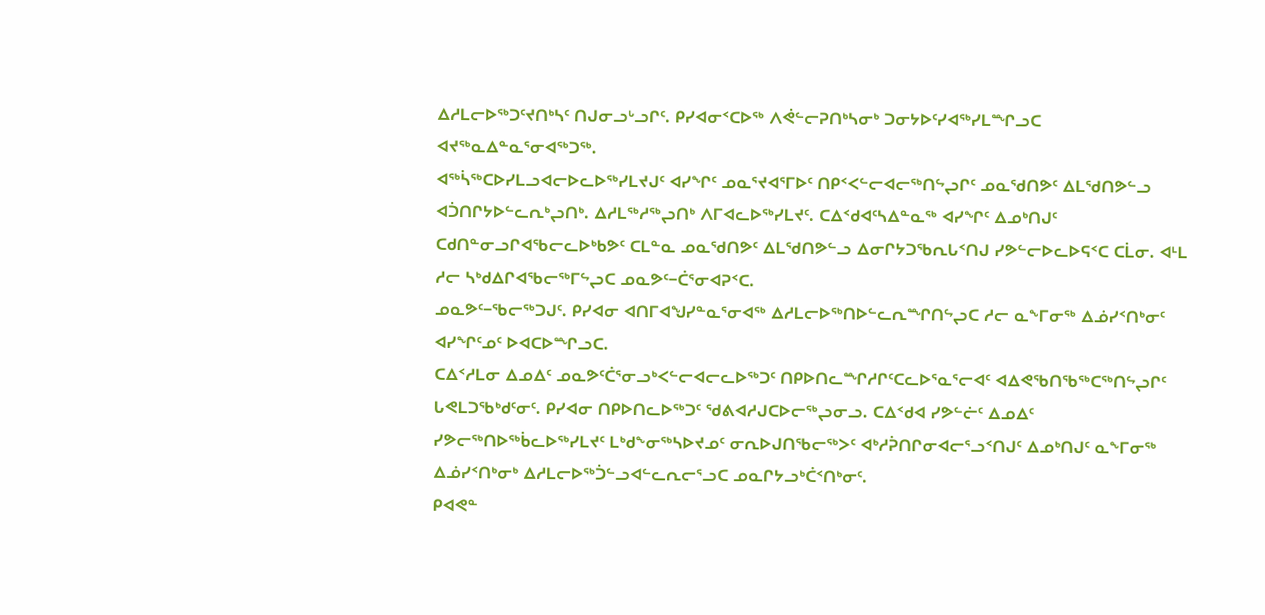ᐃᓱᒪᓕᐅᖅᑐᑦᔪᑎᒃᓴᑦ ᑎᒍᓂᓗᒡᓗᒋᑦ. ᑭᓯᐊᓂᑉᑕᐅᖅ ᐱᕚᓪᓕᕈᑎᒃᓴᓂᒃ ᑐᓂᔭᐅᑦᓯᐊᖅᓯᒪᙱᓗᑕ ᐊᔪᖅᓇᐃᓐᓇᕐᓂᐊᖅᑐᖅ.
ᐊᖅᓵᖅᑕᐅᓯᒪᓗᐊᓕᐅᓚᐅᖅᓯᒪᔪᒍᑦ ᐊᓯᖏᑦ ᓄᓇᕐᔪᐊᕐᒥᐅᑦ ᑎᑭᑉᐸᓪᓕᐊᓕᖅᑎᖦᖢᒋᑦ ᓄᓇᖁᑎᕗᑦ ᐃᒪᖁᑎᕗᓪᓗ ᐊᑑᑎᒋᔭᐅᓪᓚᕆᒃᖢᑎᒃ. ᐃᓱᒪᖅᓱᖅᖢᑎᒃ ᐱᒥᐊᓚᐅᖅᓯᒪᔪᑦ. ᑕᐃᑉᑯᐊᑦᓴᐃᓐᓇᖅ ᐊᓯᖏᑦ ᐃᓄᒃᑎᒍᑦ ᑕᑯᑎᓐᓂᓗᒋᐊᖃᓕᓚᐅᒃᑲᕗᑦ ᑕᒪᓐᓇ ᓄᓇᖁᑎᕗᑦ ᐃᒪᖁᑎᕗᓪᓗ ᐃᓂᒋᔭᑐᖃᕆᒐᑉᑎᒍ ᓯᕗᓪᓕᐅᓚᐅᕋᑉᑕ ᑕᒫᓂ. ᐊᒻᒪ ᓱᓕ ᓴᒃᑯᐃᒋᐊᖃᓕᖅᒥᖦᖢᑕ ᓄᓇᕗᑦ−ᑖᕐᓂᐊᕈᑉᑕ.
ᓄᓇᕗᑦ−ᖃᓕᖅᑐᒍᑦ. ᑭᓯᐊᓂ ᐊᑎᒥᐊᖑᓯᓐᓇᕐᓂᐊᖅ ᐃᓱᒪᓕᐅᖅᑎᐅᓪᓚᕆᙱᑎᖦᖢᑕ ᓱᓕ ᓇᖕᒥᓂᖅ ᐃᓅᓯᑉᑎᒃᓂᑦ ᐊᓯᖏᑦᓄᑦ ᐅᐊᑕᐅᙱᓗᑕ.
ᑕᐃᑉᓱᒪᓂ ᐃᓄᐃᑦ ᓄᓇᕗᑦᑖᕐᓂᓗᒃᐸᓪᓕᐊᓕᓚᐅᖅᑐᑦ ᑎᑭᐅᑎᓚᙱᓱᒋᑦᑕᓚᐅᕐᓇᕐᓕᐊᑦ ᐊᐃᕙᖃᑎᖃᖅᑕᖅᑎᖦᖢᒋᑦ ᒐᕙᒪᑐᖃᒃᑯᑦᓂᑦ. ᑭᓯᐊᓂ ᑎᑭᐅᑎᓚᐅᖅᑐᑦ ᖁᕕᐊᓱᒍᑕᐅᓕᖅᖢᓂᓗ. ᑕᐃᑉᑯᐊ ᓯᕗᓪᓖᑦ ᐃᓄᐃᑦ ᓯᕗᓕᖅᑎᐅᖅᑳᓚᐅᖅᓯᒪᔪᑦ ᒪᒃᑯᖕᓂᖅᓴᐅᔪᓄᑦ ᓂᕆᐅᒍᑎᖃᓕᖅᐳᑦ ᐊᒃᓱᕉᑎᒋᓂᐊᓕᕐᓗᑉᑎᒍᑦ ᐃᓄᒃᑎᒍᑦ ᓇᖕᒥᓂᖅ ᐃᓅᓯᑉᑎᒃᓂᒃ ᐃᓱᒪᓕᐅᖅᑑᓪᓗᐊᓪᓚᕆᓕᕐᓗᑕ ᓄᓇᒋᔭᓗᒃᑖᑉᑎᒃᓂᑦ.
ᑭᐊᕙᓐ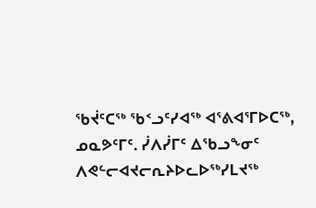ᖃᔫᑦᑕᖅ ᖃᑉᓗᑦᓯᐊᖅ ᐊᕐᕕᐊᕐᒥᐅᑕᖅ, ᓄᓇᕗᑦᒥᑦ. ᓰᐱᓰᒥᑦ ᐃᖃᓗᖕᓂᑦ ᐱᕙᓪᓕᐊᔪᓕᕆᔨᐅᓚᐅᖅᓯᒪᔪᖅ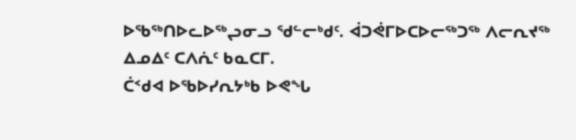ᐅᖃᖅᑎᐅᓚᐅᖅᖢᓂᓗ ᖁᓪᓕᒃᑯᑦ. ᐋᑐᕚᒥᐅᑕᐅᓕᖅᑐᖅ ᐱᓕᕆᔪᖅ ᐃᓄᐃᑦ ᑕᐱᕇᑦ ᑲᓇᑕᒥ.
ᑖᑉᑯᐊ ᐅᖃᐅᓯᕆᔭᒃᑲ ᐅᕙᖓ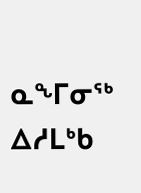ᓇᖕᒥᓂᖅ ᐃᓱᒪᒃᑲ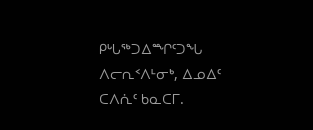ᑭᒡᒐᖅᑐᐃᙱᑦᑐᖓ ᐱᓕᕆᑉᐱᒻᓂᒃ, ᐃᓄᐃᑦ ᑕᐱᕇᑦ ᑲᓇᑕᒥ.